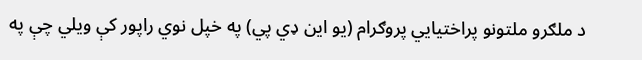د ملګرو ملتونو پراختیايي پروګرام (یو این ډي پي) په خپل نوي راپور کې ویلي چې په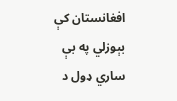افغانستان کې بېوزلي په بې ساري ډول د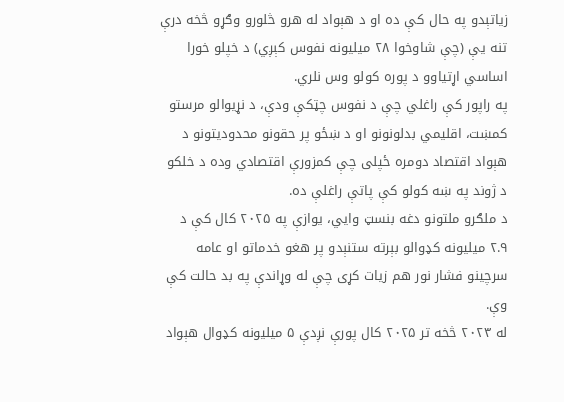زیاتېدو په حال کې ده او د هېواد له هرو څلورو وګړو څخه درې تنه یې (چې شاوخوا ۲۸ میلیونه نفوس کېږي) د خپلو خورا اساسي اړتیاوو د پوره کولو وس نلري.
په راپور کې راغلي چې د نفوس چټکې ودې، د نړیوالو مرستو کمښت، اقلیمي بدلونونو او د ښځو پر حقونو محدودیتونو د هېواد اقتصاد دومره ځپلی چې کمزورې اقتصادي وده د خلکو د ژوند په ښه کولو کې پاتې راغلې ده.
د ملګرو ملتونو دغه بنسټ وایي، یوازې په ۲۰۲۵ کال کې د ۲.۹ میلیونه کډوالو بېرته ستنېدو پر هغو خدماتو او عامه سرچینو فشار نور هم زیات کړی چې له وړاندې په بد حالت کې وې.
له ۲۰۲۳ څخه تر ۲۰۲۵ کال پورې نږدې ۵ میلیونه کډوال هېواد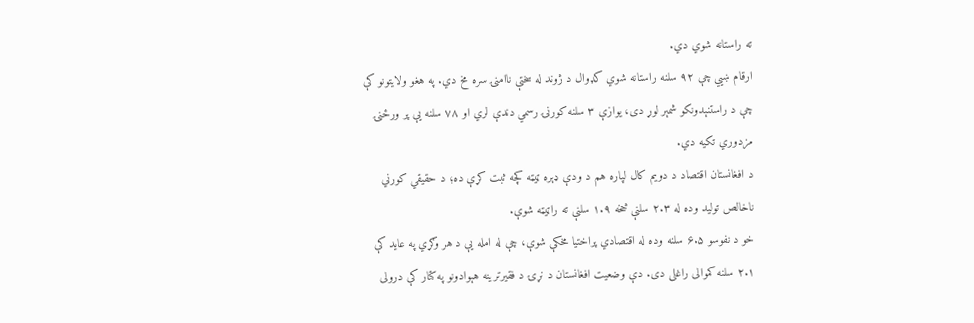ته راستانه شوي دي.
ارقام ښيي چې ۹۲ سلنه راستانه شوي کډوال د ژوند له سختې ناامنۍ سره مخ دي. په هغو ولایتونو کې چې د راستنېدونکو شمېر لوړ دی، یوازې ۳ سلنه کورنۍ رسمي دندې لري او ۷۸ سلنه یې پر ورځنۍ مزدوري تکیه دي.
د افغانستان اقتصاد د دویم کال لپاره هم د ودې ډېره ټیټه کچه ثبت کړې ده؛ د حقیقي کورني ناخالص تولید وده له ۲.۳ سلنې څخه ۱.۹ سلنې ته راټیټه شوې.
خو د نفوسو ۶.۵ سلنه وده له اقتصادي پراختیا مخکې شوې، چې له امله یې د هر وګړي په عاید کې ۲.۱ سلنه کموالی راغلی دی. دې وضعیت افغانستان د نړۍ د فقیرترینه هېوادونو په کتار کې درولی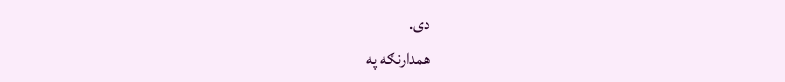دی.
همدارنګه په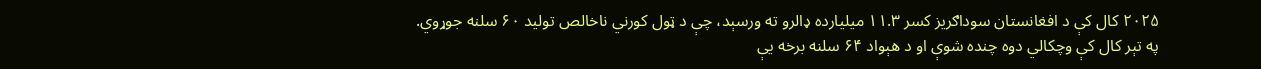۲۰۲۵ کال کې د افغانستان سوداګریز کسر ۱۱.۳ میلیارده ډالرو ته ورسېد، چې د ټول کورني ناخالص تولید ۶۰ سلنه جوړوي.
په تېر کال کې وچکالي دوه چنده شوې او د هېواد ۶۴ سلنه برخه یې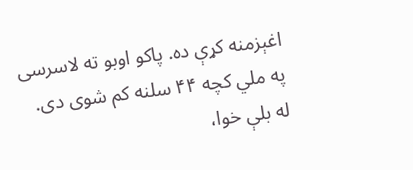اغېزمنه کړې ده. پاکو اوبو ته لاسرسی په ملي کچه ۴۴ سلنه کم شوی دی.
له بلې خوا،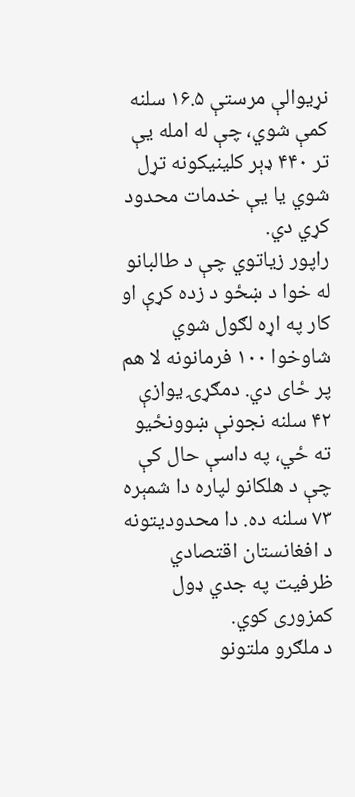نړیوالې مرستې ۱۶.۵ سلنه کمې شوي، چې له امله یې تر ۴۴۰ ډېر کلینیکونه تړل شوي یا یې خدمات محدود کړي دي.
راپور زیاتوي چې د طالبانو له خوا د ښځو د زده کړې او کار په اړه لګول شوي شاوخوا ۱۰۰ فرمانونه لا هم پر ځای دي. دمګړۍ یوازې ۴۲ سلنه نجونې ښوونځیو ته ځي، په داسې حال کې چې د هلکانو لپاره دا شمېره ۷۳ سلنه ده. دا محدودیتونه د افغانستان اقتصادي ظرفیت په جدي ډول کمزوری کوي.
د ملګرو ملتونو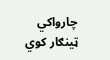چارواکي ټینګار کوي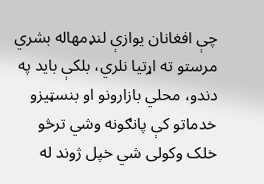چې افغانان یوازې لنډمهاله بشري مرستو ته اړتیا نلري، بلکې باید په دندو، محلي بازارونو او بنسټیزو خدماتو کې پانګونه وشي ترڅو خلک وکولی شي خپل ژوند له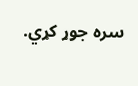سره جوړ کړي.